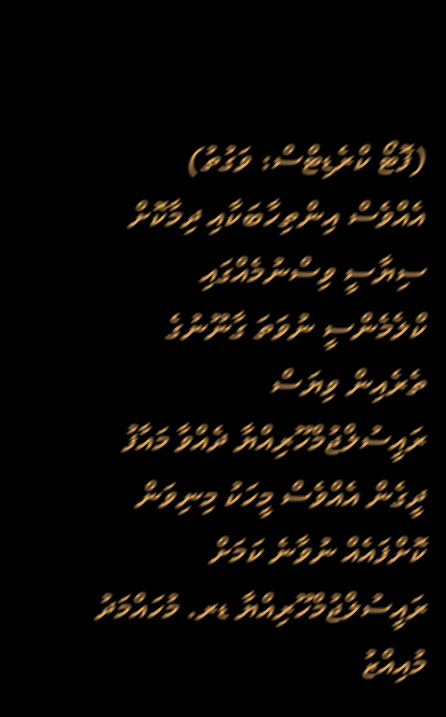(ފޮޓޯ ކްރެޑިޓްސް: ވަގުތު)
އެއްވެސް އިންތިހާބަކާއި ދިމާކޮށް ސިޔާސީ ވިސްނުމެއްގައި ކްލެމެންސީ ނުވަތަ ގާނޫނުގެ ތެރެއިން ވިޔަސް ރައީސުލްޖުމްހޫރިއްޔާ ދެއްވާ މައާފު ދީގެން އެއްވެސް މީހަކު މިނިވަން ކޮށްފައެއް ނުވާނެ ކަމަށް ރައީސުލްޖުމްހޫރިއްޔާ ޑރ. މުހައްމަދު މުއިއްޒު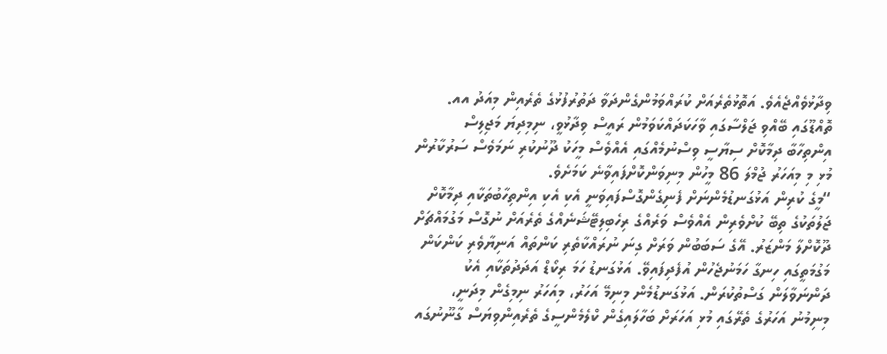ވިދާޅުވެއްޖެއެވެ. އަތޮޅުތެރެއަށް ކުރައްވަމުންގެންދަވާ ދަތުރުފުޅުގެ ތެރެއިން މިއަދު އއ. ތޮއްޑޫގައި ބޭއްވި ޖަލްސާގައި ވާހަކަދައްކަވަމުން ރައީސް ވިދާޅުވީ، ނިމިދިޔަ މަޖިލިސް އިންތިހާބާ ދިމާކޮށް ސިޔާސީ ވިސްނުމެއްގައި އެއްވެސް މީހަކު ދޫނުކުރި ނަމަވެސް ސަރުކާރުން މުޅި މި މިއަހަރު ޖުމްލަ 86 މީހުން މިނިވަންކޮށްފައިވާނެ ކަމަށެވެ.
“މީގެ ކުރިން އަޅުގަނޑުމެންނަށް ފެނިގެންގޮސްފައިވަނީ އެކި އެކި އިންތިހާބުތަކާއި ދިމާކޮށް ޖަލުތަކުގެ ތިބޭ ކުށްވެރިން އެއްވެސް ވަރެއްގެ ރިހެބިލިޓޭޝަނެއްގެ ތެރެއަށް ނުގޮސް މަގުމައްޗަށް ދޫކޮށްލާ މަންޒަރު. އޭގެ ސަބަބުން ވަރަށް ގިނަ ނުރައްކާތެރި ކަންތައް އަނިޔާވެރި ކަންކަން މަގުމަތީގައި ހިނގާ ހަމަނުޖެހުން އުފެދިފައިވޭ. އަޅުގަނޑު ހަމަ ރިކޯޑް އަދަދުތަކާއި އެކު ދަންނަވާލަން ގަސްތުކުރަން. އަޅުގަނޑުމެން މިނިމޭ އަހަރު، މިއަހަރު ނިމިގެން މިދަނީ، މިނިމުނު އަހަރުގެ ތެރޭގައި މުޅި އަހަރަށް ބަހާލައިގެން ކްލެމެންސީގެ ތެރެއިންވިޔަސް ގާނޫނުގައ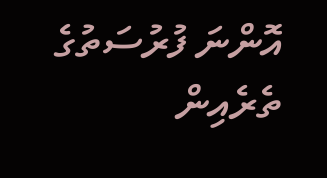އޮންނަ ފުރުސަތުގެ ތެރެއިން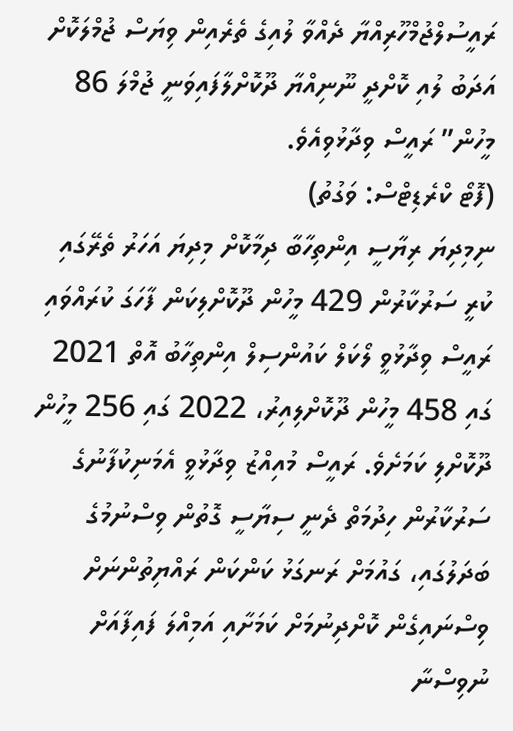ރައީސުލްޖުމްހޫރިއްޔާ ދެއްވާ ލުއިގެ ތެރެއިން ވިޔަސް ޖުމްލަކޮށް އަދަބު ލުއި ކޮށްދީ ނޫނިއްޔާ ދޫކޮށްލާފައިވަނީ ޖުމްލަ 86 މީހުން” ރައީސް ވިދާޅުވިއެވެ.
(ފޮޓޯ ކްރެޑިޓްސް: ވަގުތު)
ނިމިދިޔަ ރިޔާސީ އިންތިހާބާ ދިމާކޮށް މިދިޔަ އަހަރު ތެރޭގައި ކުރީ ސަރުކާރުން 429 މީހުން ދޫކޮށްލިކަން ފާހަގަ ކުރައްވައި ރައީސް ވިދާޅުވީ ލޯކަލް ކައުންސިލް އިންތިހާބު އޮތް 2021 ގައި 458 މީހުން ދޫކޮށްލިއިރު، 2022 ގައި 256 މީހުން ދޫކޮށްލި ކަމަށެވެ. ރައީސް މުއިއްޒު ވިދާޅުވީ އެމަނިކުފާނުގެ ސަރުކާރުން ހިދުމަތް ދެނީ ސިޔާސީ ގޮތުން ވިސްނުމުގެ ބަދަލުގައި، ގައުމަށް ރަނގަޅު ކަންކަން ރައްޔިތުންނަށް ވިސްނައިގެން ކޮށްދިނުމަށް ކަމަށާއި އަމިއްލަ ފައިފާއަށް ނުވިސްނާ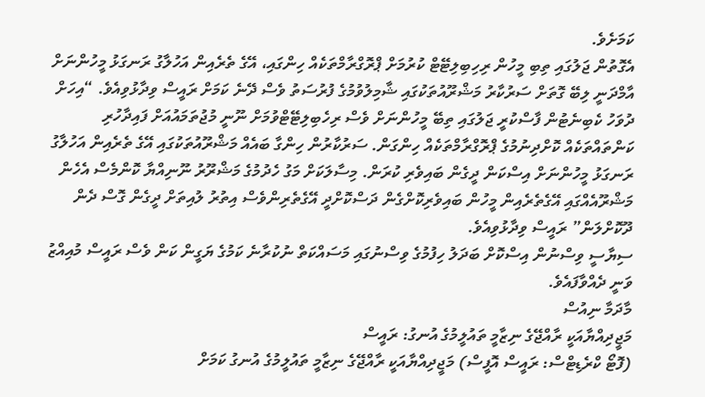ކަމަށެވެ.
އެގޮތުން ޖަލުގައި ތިބި މީހުން ރިހިބިލިޓޭޓް ކުރުމަށް ޕްރޮގްރާމްތަކެއް ހިންގައި، އޭގެ ތެރެއިން އަހުލާގު ރަނގަޅު މީހުންނަށް އާމްދަނީ ލިބޭ ގޮތަށް ސަރުކާރު މަޝްރޫއުތަކުގައި ޝާމިލުވުމުގެ ފުރުސަތު ވެސް ދޭނެ ކަމަށް ރައީސް ވިދާޅުވިއެވެ. “އިހަށް ދުވަހު ކެބިނެޓުން ފާސްކުރީ ޖަލުގައި ތިބޭ މީހުންނަށް ވެސް ރިހެބިލިޓޭޓްވުމަށް ނޫނީ މުޖުތަމައުއަށް ފައިދާހުރި ކަންތައްތަކެއް ކޮށްދިނުމުގެ ޕްރޮގްރާމްތަކެއް ހިންގަން. ސަރުކާރުން ހިންގާ ބައެއް މަޝްރޫއުތަކުގައި އޭގެ ތެރެއިން އަހުލާގު ރަނގަޅު މީހުންނަށް އިސްކަން ދީގެން ބައިވެރި ކުރަން. މިސާލަކަށް މަގު ހެދުމުގެ މަޝްރޫރު ނޫނިއްޔާ ކޮންމެސް އެހެން މަޝްރޫއެއްގައި އޭގެތެރެއިން މީހުން ބައިވެރިކޮށްގެން ދަސްކޮށްދީ އޭގެތެރިންވެސް އިތުރު ލުއިތަށް ދީގެން ގޮސް ދެން ދޫކޮށްލަން” ރައީސް ވިދާޅުވިއެވެ.
ސިޔާސީ ވިސްނުން އިސްކޮށް ބަދަލު ހިފުމުގެ ވިސްނުގައި މަސައްކަތް ނުކުރާނެ ކަމުގެ ޔަގީން ކަން ވެސް ރައީސް މުއިއްޒު ވަނީ ދެއްވާފައެވެ.
މާދަމާ ނިއުސް
މަޖީދިއްޔާއަކީ ރާއްޖޭގެ ނިޒާމީ ތައުލީމުގެ އުނގު: ރައީސް
(ފޮޓޯ ކްރެޑިޓްސް: ރައީސް އޮފީސް) މަޖީދިއްޔާއަކީ ރާއްޖޭގެ ނިޒާމީ ތައުލީމުގެ އުނގު ކަމަށް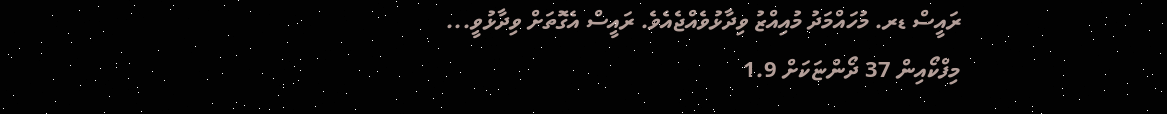ރައީސް ޑރ. މުހައްމަދު މުއިއްޒު ވިދާޅުވެއްޖެއެވެ. ރައީސް އެގޮތަށް ވިދާޅުވީ...
މިފްކޯއިން 37 ދޯންޏަކަށް 1.9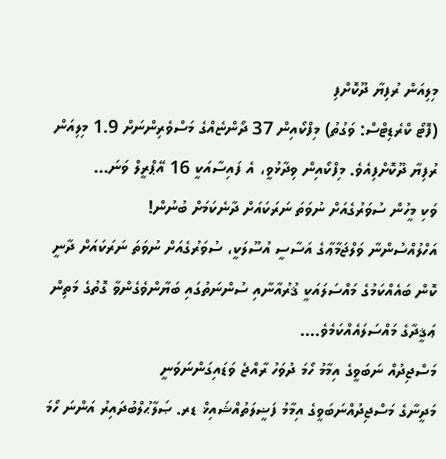މިލިއަން ރުފިޔާ ދޫކޮށްފި
(ފޮޓޯ ކްރެޑިޓްސް: ވަގުތު) މިފްކޯއިން 37 ދޯންޏެއްގެ މަސްވެރިންނަށް 1.9 މިލިއަން ރުފިޔާ ދޫކޮށްފިއެވެ. މިފްކޯއިން ވިދާޅުވީ، އެ ފައިސާއަކީ 16 އޭޕްރީލް ވަނަ...
ވަކި މީހުން ސުވަރުގެއަށް ނުވަތަ ނަރަކައަށް ދާނެކަމަށް ބުނުން!
އަހްލުއްސުންނާ ވަލްޖަމާޢާގެ އަސާސީ އުސޫލަކީ، ސުވަރުގެއަށް ނުވަތަ ނަރަކައަށް ދާނީ ކޮން ބައެއްކަމުގެ މައްސަލައަކީ ޤުރުއާނާއި ސުންނަތުގައި ބަޔާންވެގެންވާ ގޮތުގެ މަތިން ޢަޤީދާގެ މައްސަލައެއްކަމެވެ....
މަސްޖިދުއް ނަބަވީގެ އިމާމު ހޯމަ ދުވަހު ރާއްޖެ ވަޑައިގަންނަވަނީ
މަދީނާގެ މަސްޖިދުއްނަބަވީގެ އިމާމު ފަޟީލަތުއްޝައިޚް ޑރ. ޞަލާޙުލްބުދައިރު އަންނަ ހޯމަ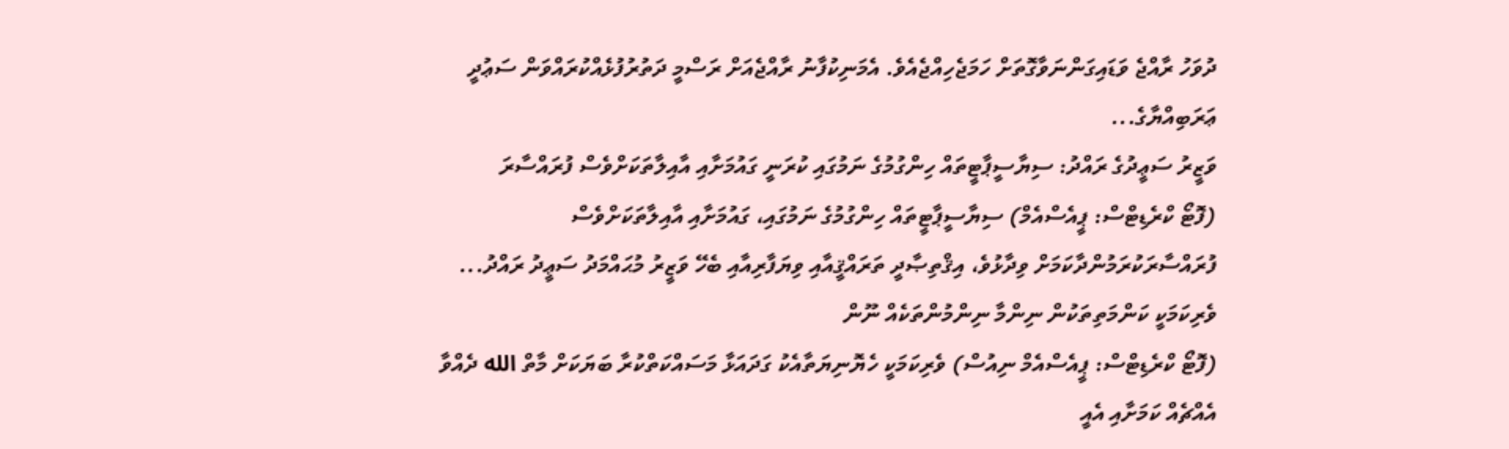ދުވަހު ރާއްޖެ ވަޑައިގަންނަވާގޮތަށް ހަމަޖެހިއްޖެއެވެ. އެމަނިކުފާނު ރާއްޖެއަށް ރަސްމީ ދަތުރުފުޅެއްކުރައްވަން ސަޢުދީ ޢަރަބިއްޔާގެ...
ވަޒީރު ސަޢީދުގެ ރައްދު: ސިޔާސީޕާޓީތައް ހިންގުމުގެ ނަމުގައި ކުރަނީ ގައުމަށާއި އާއިލާތަކަށްވެސް ފުރައްސާރަ
(ފޮޓޯ ކްރެޑިޓްސް: ޕީއެސްއެމް) ސިޔާސީޕާޓީތައް ހިންގުމުގެ ނަމުގައި، ގައުމަށާއި އާއިލާތަކަށްވެސް ފުރައްސާރަކުރަމުންދާކަމަށް ވިދާޅުވެ، އިޤްތިޞާދީ ތަރައްޤީއާއި ވިޔަފާރިއާއި ބެހޭ ވަޒީރު މުޙައްމަދު ސަޢީދު ރައްދު...
ވެރިކަމަކީ ކަންމަތިތަކުން ނިންމާ ނިންމުންތަކެއް ނޫން
(ފޮޓޯ ކްރެޑިޓްސް: ޕީއެސްއެމް ނިއުސް) ވެރިކަމަކީ ހެޔޮނިޔަތާއެކު ގަދައަޅާ މަސައްކަތްކުރާ ބަޔަކަށް މާތް الله ދެއްވާ އެއްޗެއް ކަމަށާއި އެއީ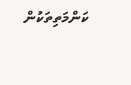ކަންމަތިތަކުން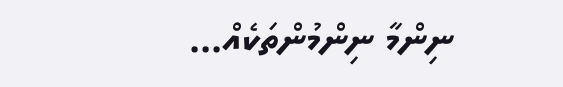ނިންމާ ނިންމުންތަކެއް...